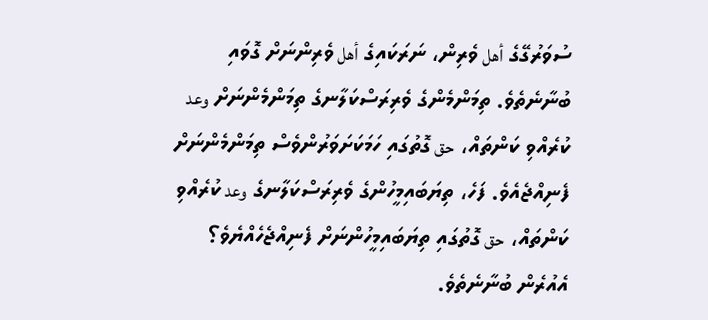ސުވަރުގޭގެ أهل ވެރިން، ނަރަކައިގެ أهل ވެރިންނަށް ގޮވައި ބުނާނެތެވެ. ތިމަންމެންގެ ވެރިރަސްކަލާނގެ ތިމަންމެންނަށް وعد ކުރެއްވި ކަންތައް، حق ގޮތުގައި ހަމަކަށަވަރުންވެސް ތިމަންމެންނަށް ފެނިއްޖެއެވެ. ފަހެ، ތިޔަބައިމީހުންގެ ވެރިރަސްކަލާނގެ وعد ކުރެއްވި ކަންތައް، حق ގޮތުގައި ތިޔަބައިމީހުންނަށް ފެނިއްޖެހެއްޔެވެ؟ އެއުރެން ބުނާނެތެވެ.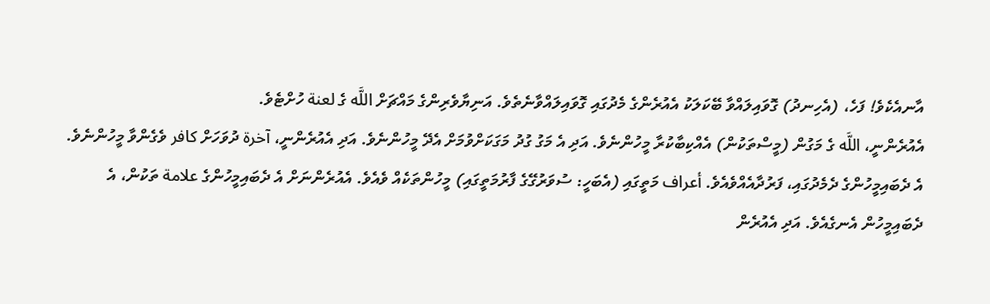އާނއެކެވެ! ފަހެ، (އެހިނދު) ގޮވައިލައްވާ ބޭކަލަކު އެއުރެންގެ މެދުގައި ގޮވައިލައްވާނެތެވެ. އަނިޔާވެރިންގެ މައްޗަށް اللَّه ގެ لعنة ހުށްޓެވެ.
އެއުރެންނީ، اللَّه ގެ މަގުން (މީސްތަކުން) އެއްކިބާކުރާ މީހުންނެވެ. އަދި އެ މަގު ގުދު މަގަކަށްވުމަށް އެދޭ މީހުންނެވެ. އަދި އެއުރެންނީ، آخرة ދުވަހަށް كافر ވެގެންވާ މީހުންނެވެ.
އެ ދެބައިމީހުންގެ ދެމެދުގައި، ފަރުދާއެއްވެއެވެ. أعراف މަތީގައި (އެބަހީ: ސުވަރުގޭގެ ފާރުމަތީގައި) މީހުންތަކެއް ވެއެވެ. އެއުރެންނަށް އެ ދެބައިމީހުންގެ علامة ތަކުން، އެ ދެބައިމީހުން އެނގެއެވެ. އަދި އެއުރެން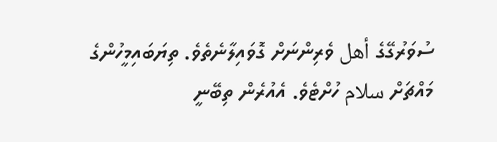ސުވަރުގޭގެ أهل ވެރިންނަށް ގޮވައިލާނެތެވެ. ތިޔަބައިމީހުންގެ މައްޗަށް سلام ހުށްޓެވެ. އެއުރެން ތިބޭނީ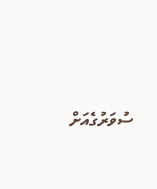ސުވަރުގެއަށް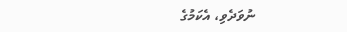ނުވަދެވި، އެކަމުގެ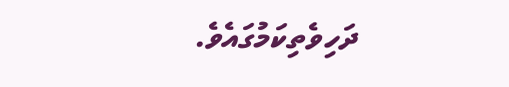ދަހިވެތިކަމުގައެވެ.